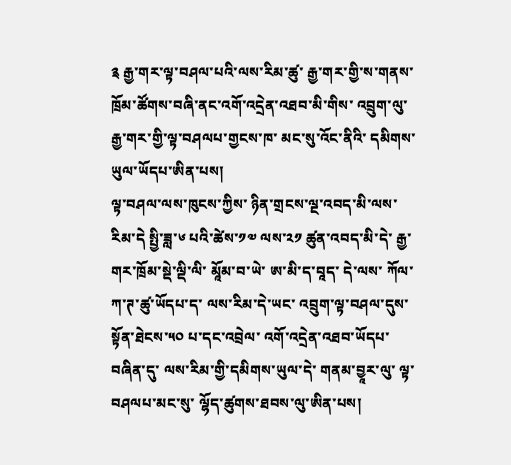༉ རྒྱ་གར་ལྟ་བཤལ་པའི་ལས་རིམ་ཚུ་ རྒྱ་གར་གྱི་ས་གནས་ཁྲོམ་ཚོགས་བཞི་ནང་འགོ་འདྲེན་འཐབ་མི་གིས་ འབྲུག་ལུ་ རྒྱ་གར་གྱི་ལྟ་བཤལཔ་གྱངས་ཁ་ མང་སུ་འོང་ནིའི་ དམིགས་ཡུལ་ཡོདཔ་ཨིན་པས།
ལྟ་བཤལ་ལས་ཁུངས་ཀྱིས་ ཉིན་གྲངས་ལྔ་འབད་མི་ལས་རིམ་དེ སྤྱི་ཟླ་༦ པའི་ཚེས་༡༧ ལས་༢༡ ཚུན་འབད་མི་དེ་ རྒྱ་གར་ཁྲོམ་སྡེ་ལྡི་ལི་ མཱོམ་བ་ཡེ་ ཨ་མི་ད་བཱད་ དེ་ལས་ ཀོལ་ཀ་ཊ་ཚུ་ཡོདཔ་ད་ ལས་རིམ་དེ་ཡང་ འབྲུག་ལྟ་བཤལ་དུས་སྟོན་ཐེངས་༥༠ པ་དང་འབྲེལ་ འགོ་འདྲེན་འཐབ་ཡོདཔ་བཞིན་དུ་ ལས་རིམ་གྱི་དམིགས་ཡུལ་དེ་ གནམ་བྱཱར་ལུ་ ལྟ་བཤལཔ་མང་སུ་ ལྷོད་ཚུགས་ཐབས་ལུ་ཨིན་པས།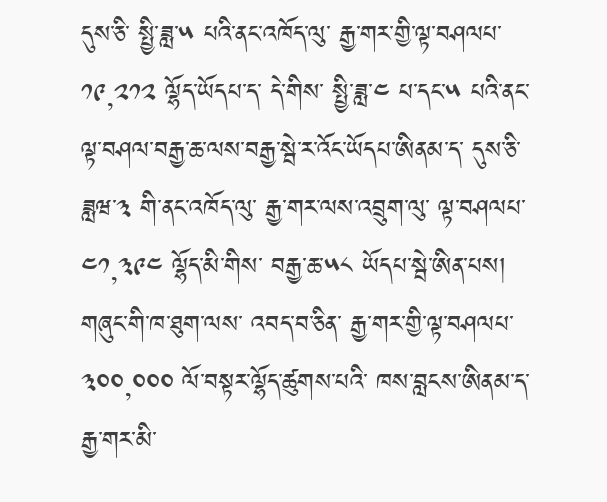དུས་ཅི་ སྤྱི་ཟླ་༥ པའི་ནང་འཁོད་ལུ་ རྒྱ་གར་གྱི་ལྟ་བཤལཔ་༡༩,༢༡༢ ལྷོད་ཡོདཔ་ད་ དེ་གིས་ སྤྱི་ཟླ་༤ པ་དང་༥ པའི་ནང་ ལྟ་བཤལ་བརྒྱ་ཆ་ལས་བརྒྱ་སྦེ་ར་འོང་ཡོདཔ་ཨིནམ་ད་ དུས་ཅི་ཟླཝ་༣ གི་ནང་འཁོད་ལུ་ རྒྱ་གར་ལས་འབྲུག་ལུ་ ལྟ་བཤལཔ་༤༡,༣༩༤ ལྷོད་མི་གིས་ བརྒྱ་ཆ་༥༨ ཡོདཔ་སྦེ་ཨིན་པས།
གཞུང་གི་ཁ་ཐུག་ལས་ འབད་བ་ཅིན་ རྒྱ་གར་གྱི་ལྟ་བཤལཔ་༣༠༠,༠༠༠ ལོ་བསྟར་ལྷོད་ཚུགས་པའི་ ཁས་བླངས་ཨིནམ་ད་ རྒྱ་གར་མི་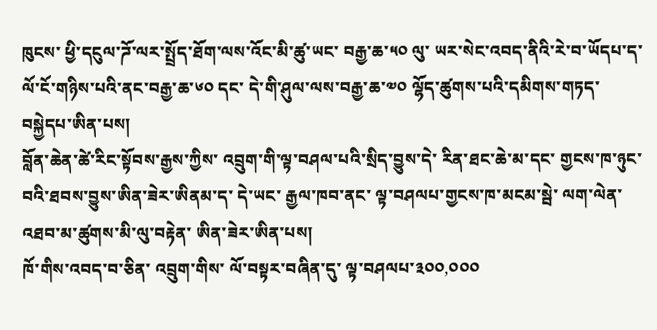ཁུངས་ ཕྱི་དངུལ་ཌོ་ལར་སྤྲོད་ཐོག་ལས་འོང་མི་ཚུ་ཡང་ བརྒྱ་ཆ་༥༠ ལུ་ ཡར་སེང་འབད་ནིའི་རེ་བ་ཡོདཔ་ད་ ལོ་ངོ་གཉིས་པའི་ནང་བརྒྱ་ཆ་༦༠ དང་ དེ་གི་ཤུལ་ལས་བརྒྱ་ཆ་༧༠ ལྷོད་ཚུགས་པའི་དམིགས་གཏད་བསྐྱེདཔ་ཨིན་པས།
བློན་ཆེན་ཚེ་རིང་སྟོབས་རྒྱས་ཀྱིས་ འབྲུག་གི་ལྟ་བཤལ་པའི་སྲིད་བྱུས་དེ་ རིན་ཐང་ཆེ་མ་དང་ གྱངས་ཁ་ཉུང་བའི་ཐབས་བྱུས་ཨིན་ཟེར་ཨིནམ་ད་ དེ་ཡང་ རྒྱལ་ཁབ་ནང་ ལྟ་བཤལཔ་གྱངས་ཁ་མངམ་སྦེ་ ལག་ལེན་འཐབ་མ་ཚུགས་མི་ལུ་བརྟེན་ ཨིན་ཟེར་ཨིན་པས།
ཁོ་གིས་འབད་བ་ཅིན་ འབྲུག་གིས་ ལོ་བསྟར་བཞིན་དུ་ ལྟ་བཤལཔ་༣༠༠,༠༠༠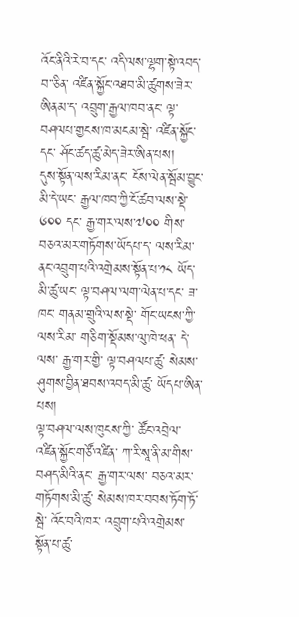འོང་ནིའི་རེ་བ་དང་ འདི་ལས་ལྷག་སྟེ་འབད་བ་་ཅིན་ འཛིན་སྐྱོང་འཐབ་མི་ཚུགས་ཟེར་ཨིནམ་ད་ འབྲུག་རྒྱལ་ཁབ་ནང་ ལྟ་བཤལཔ་གྱངས་ཁ་མངམ་སྦེ་ འཛིན་སྐྱོང་དང་ ཤོང་ཚད་ཚུ་མེད་ཟེར་ཨིན་པས།
དུས་སྟོན་ལས་རིམ་ནང་ ངོས་ལེན་སྦོམ་བྱུང་མི་དེ་ཡང་ རྒྱལ་ཁབ་ཀྱི་ངོ་ཚབ་ལས་སྡེ་༦༠༠ དང་ རྒྱ་གར་ལས་༧༠༠ གིས་ བཅའ་མར་གཏོགས་ཡོདཔ་ད་ ལས་རིམ་ནང་འབྲུག་པའི་འགྲེམས་སྟོན་པ་༡༨ ཡོད་མི་ཚུ་ཡང་ ལྟ་བཤལ་ལག་ལེན་པ་དང་ ཟ་ཁང་ གནམ་གྲུའི་ལས་སྡེ་ གོང་ཡངས་ཀྱི་ལས་རིམ་ གཅིག་སྡོམས་ལུ་ཁེ་ཕན་ དེ་ལས་ རྒྱ་གར་གྱི་ ལྟ་བཤལཔ་ཚུ་ སེམས་ཤུགས་བྱིན་ཐབས་འབད་མི་ཚུ་ ཡོདཔ་ཨིན་པས།
ལྟ་བཤལ་ལས་ཁུངས་ཀྱི་ ཚོང་འབྲེལ་འཛིན་སྐྱོང་གཙོ་འཛིན་ ཀ་རི་སཱ་ནི་མ་གིས་ བཤད་མིའི་ནང་ རྒྱ་གར་ལས་ བཅའ་མར་གཏོགས་མི་ཚུ་ སེམས་ཁར་བབས་ཏོག་ཏོ་སྦེ་ འོང་བའི་ཁར་ འབྲུག་པའི་འགྲེམས་སྟོན་པ་ཚུ་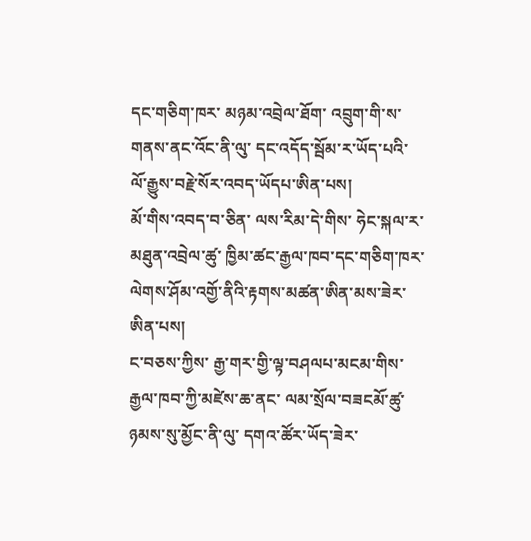དང་གཅིག་ཁར་ མཉམ་འབྲེལ་ཐོག་ འབྲུག་གི་ས་གནས་ནང་འོང་ནི་ལུ་ དང་འདོད་སྦོམ་ར་ཡོད་པའི་ ལོ་རྒྱུས་བརྗེ་སོར་འབད་ཡོདཔ་ཨིན་པས།
མོ་གིས་འབད་བ་ཅིན་ ལས་རིམ་དེ་གིས་ ཧེང་སྐལ་ར་ མཐུན་འབྲེལ་ཚུ་ ཁྱིམ་ཚང་རྒྱལ་ཁབ་དང་གཅིག་ཁར་ ལེགས་ཤོམ་འགྱོ་ནིའི་རྟགས་མཚན་ཨིན་མས་ཟེར་ཨིན་པས།
ང་བཅས་ཀྱིས་ རྒྱ་གར་གྱི་ལྟ་བཤལཔ་མངམ་གིས་ རྒྱལ་ཁབ་ཀྱི་མཛེས་ཆ་ནང་ ལམ་སྲོལ་བཟངམོ་ཚུ་ ཉམས་སུ་མྱོང་ནི་ལུ་ དགའ་ཚོར་ཡོད་ཟེར་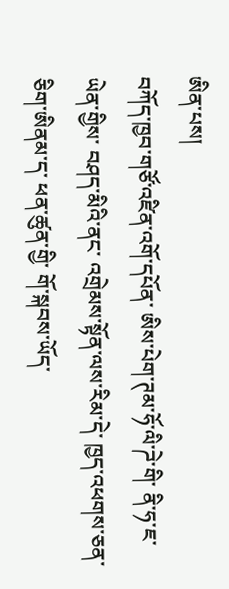ཨིན་པས།
བཀོད་ཁྱབ་གཙོ་འཛིན་འགོ་དཔོན་ ཨིས་པེག་ཊམ་ཧོ་ལི་ཌེ་གི་ ནི་ཧ་ཇ་ཡེན་གྱིས་ བཤད་མིའི་ནང་ འགྲེམས་སྟོན་ལས་རིམ་དེ་ ཁྱད་འཕགས་ཅན་ཅིག་ཨིནམ་ད་ ཕན་ཚུན་གྱི་ གོ་སྐབས་ཡོད་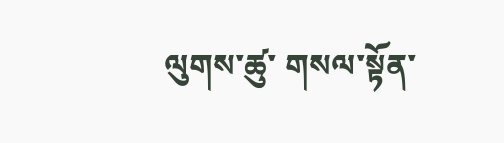ལུགས་ཚུ་ གསལ་སྟོན་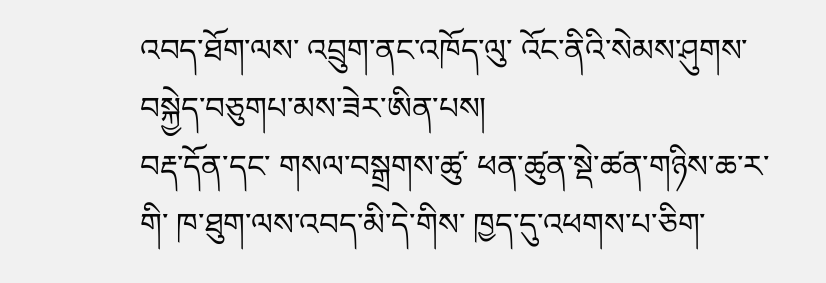འབད་ཐོག་ལས་ འབྲུག་ནང་འཁོད་ལུ་ འོང་ནིའི་སེམས་ཤུགས་བསྐྱེད་བཅུགཔ་མས་ཟེར་ཨིན་པས།
བརྡ་དོན་དང་ གསལ་བསྒྲགས་ཚུ་ ཕན་ཚུན་སྡེ་ཚན་གཉིས་ཆ་ར་གི་ ཁ་ཐུག་ལས་འབད་མི་དེ་གིས་ ཁྱད་དུ་འཕགས་པ་ཅིག་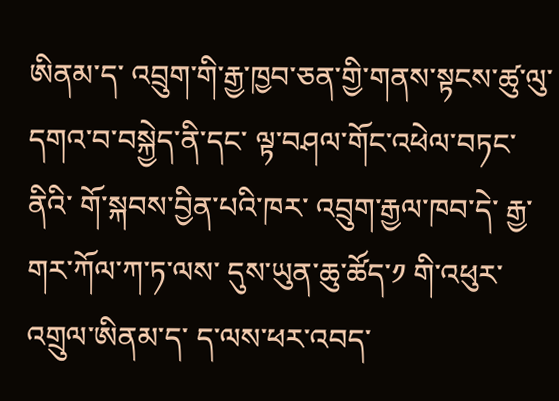ཨིནམ་ད་ འབྲུག་གི་རྒྱ་ཁྱབ་ཅན་གྱི་གནས་སྟངས་ཚུ་ལུ་ དགའ་བ་བསྐྱེད་ནི་དང་ ལྟ་བཤལ་གོང་འཕེལ་བཏང་ནིའི་ གོ་སྐབས་བྱིན་པའི་ཁར་ འབྲུག་རྒྱལ་ཁབ་དེ་ རྒྱ་གར་ཀོལ་ཀ་ཏ་ལས་ དུས་ཡུན་ཆུ་ཚོད་༡ གི་འཕུར་འགྲུལ་ཨིནམ་ད་ ད་ལས་ཕར་འབད་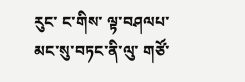རུང་ ང་གིས་ ལྟ་བཤལཔ་མང་སུ་བཏང་ནི་ལུ་ གཙོ་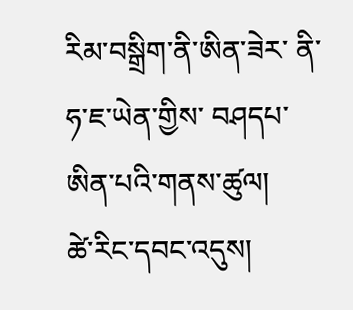རིམ་བསྒྲིག་ནི་ཨིན་ཟེར་ ནི་ཧ་ཇ་ཡེན་གྱིས་ བཤདཔ་ཨིན་པའི་གནས་ཚུལ།
ཚེ་རིང་དབང་འདུས།